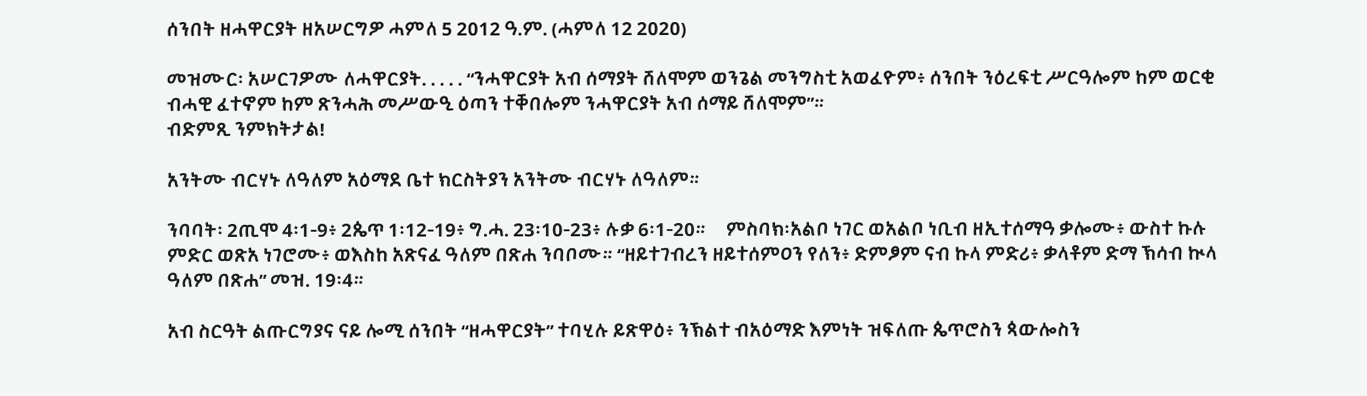ሰንበት ዘሓዋርያት ዘአሠርግዎ ሓምለ 5 2012 ዓ.ም. (ሓምለ 12 2020)

መዝሙር፡ አሠርገዎሙ ለሓዋርያት. . . . . “ንሓዋርያት አብ ሰማያት ሸለሞም ወንጌል መንግስቲ አወፈዮም፥ ሰንበት ንዕረፍቲ ሥርዓሎም ከም ወርቂ ብሓዊ ፈተኖም ከም ጽንሓሕ መሥውዒ ዕጣን ተቐበሎም ንሓዋርያት አብ ሰማይ ሸለሞም”።
ብድምጺ ንምክትታል!

አንትሙ ብርሃኑ ለዓለም አዕማደ ቤተ ክርስትያን አንትሙ ብርሃኑ ለዓለም።

ንባባት፡ 2ጢሞ 4፡1-9፥ 2ጴጥ 1፡12-19፥ ግ.ሓ. 23፡10-23፥ ሉቃ 6፡1-20።     ምስባክ፡አልቦ ነገር ወአልቦ ነቢብ ዘኢተሰማዓ ቃሎሙ፥ ውስተ ኩሉ ምድር ወጽአ ነገሮሙ፥ ወእስከ አጽናፈ ዓለም በጽሐ ንባቦሙ። “ዘይተገብረን ዘይተሰምዐን የለን፥ ድምፆም ናብ ኩላ ምድሪ፥ ቃላቶም ድማ ኽሳብ ኲላ ዓለም በጽሐ” መዝ. 19፡4።

አብ ስርዓት ልጡርግያና ናይ ሎሚ ሰንበት “ዘሓዋርያት” ተባሂሉ ይጽዋዕ፥ ንኽልተ ብአዕማድ እምነት ዝፍለጡ ጴጥሮስን ጳውሎስን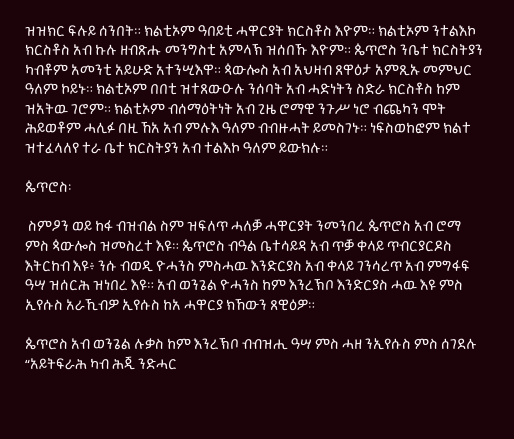ዝዝክር ፍሉይ ሰንበት። ክልቲኦም ዓበይቲ ሓዋርያት ክርስቶስ እዮም። ክልቲኦም ንተልእኮ ክርስቶስ አብ ኩሉ ዘብጽሑ መንግስቲ አምላኽ ዝሰበኹ እዮም። ጴጥሮስ ንቤተ ክርስትያን ካብቶም አመንቲ አይሁድ አተንሢእዋ። ጳውሎስ አብ አህዛብ ጸዋዕታ አምጺኡ መምህር ዓለም ኮይኑ። ክልቲኦም በበቲ ዝተጸውዑሉ ንሰባት አብ ሓድነትን ስድራ ክርስቶስ ከም ዝአትዉ ገሮም። ክልቲኦም ብሰማዕትነት አብ ጊዜ ሮማዊ ንጉሥ ነሮ ብጨካን ሞት ሕይወቶም ሓሊፉ በዚ ኸአ አብ ምሉእ ዓለም ብብዙሓት ይመስገኑ። ነፍስወከፎም ክልተ ዝተፈላለየ ተራ ቤተ ክርስትያን አብ ተልእኮ ዓለም ይውክሉ።

ጴጥሮስ፡

 ስምዖን ወይ ከፋ ብዝብል ስም ዝፍለጥ ሓለቓ ሓዋርያት ንመንበረ ጴጥሮስ አብ ሮማ ምስ ጳውሎስ ዝመስረተ እዩ። ጴጥሮስ ብዓል ቤተሳይዳ አብ ጥቓ ቀላይ ጥብርያርዶስ እትርከብ እዩ፥ ንሱ ብወዲ ዮሓንስ ምስሓዉ እንድርያስ አብ ቀላይ ገንሳረጥ አብ ምግፋፍ ዓሣ ዝሰርሕ ዝነበረ እዩ። አብ ወንጌል ዮሓንስ ከም እንረኽቦ እንድርያስ ሓዉ እዩ ምስ ኢየሱስ አራኺብዎ ኢየሱስ ከአ ሓዋርያ ክኸውን ጸዊዕዎ።

ጴጥሮስ አብ ወንጌል ሉቃስ ከም እንረኽቦ ብብዝሒ ዓሣ ምስ ሓዘ ንኢየሱስ ምስ ሰገደሉ “አይትፍራሕ ካብ ሕጂ ንድሓር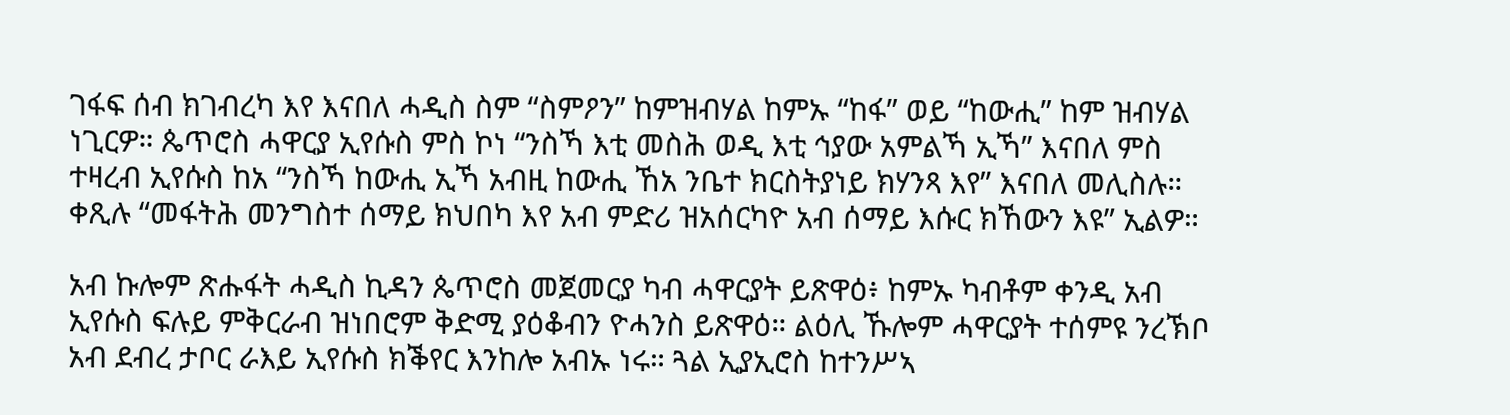ገፋፍ ሰብ ክገብረካ እየ እናበለ ሓዲስ ስም “ስምዖን” ከምዝብሃል ከምኡ “ከፋ” ወይ “ከውሒ” ከም ዝብሃል ነጊርዎ። ጴጥሮስ ሓዋርያ ኢየሱስ ምስ ኮነ “ንስኻ እቲ መስሕ ወዲ እቲ ኅያው አምልኻ ኢኻ” እናበለ ምስ ተዛረብ ኢየሱስ ከአ “ንስኻ ከውሒ ኢኻ አብዚ ከውሒ ኸአ ንቤተ ክርስትያነይ ክሃንጻ እየ” እናበለ መሊስሉ። ቀጺሉ “መፋትሕ መንግስተ ሰማይ ክህበካ እየ አብ ምድሪ ዝአሰርካዮ አብ ሰማይ እሱር ክኸውን እዩ” ኢልዎ።

አብ ኩሎም ጽሑፋት ሓዲስ ኪዳን ጴጥሮስ መጀመርያ ካብ ሓዋርያት ይጽዋዕ፥ ከምኡ ካብቶም ቀንዲ አብ ኢየሱስ ፍሉይ ምቅርራብ ዝነበሮም ቅድሚ ያዕቆብን ዮሓንስ ይጽዋዕ። ልዕሊ ኹሎም ሓዋርያት ተሰምዩ ንረኽቦ አብ ደብረ ታቦር ራእይ ኢየሱስ ክቕየር እንከሎ አብኡ ነሩ። ጓል ኢያኢሮስ ከተንሥኣ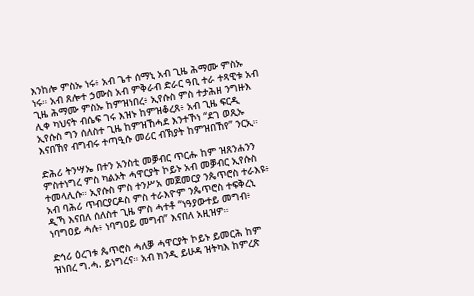እንከሎ ምስኡ ነሩ፥ አብ ጌተ ሰማኒ አብ ጊዜ ሕማሙ ምስኡ ነሩ። አብ ጸሎተ ኃሙስ አብ ምቅራብ ድራር ዓቢ ተራ ተጻዊቱ አብ ጊዜ ሕማሙ ምስኡ ከምዝነበረ፥ ኢየሱስ ምስ ተታሕዘ ንግዙእ ሊቀ ካህናት ብሴፍ ገሩ እዝኑ ከምዝቆረጸ፥ አብ ጊዜ ፍርዲ ኢየሱስ ግን ሰለስተ ጊዜ ከምዝኸሓደ እንተኾነ “ደገ ወጺኡ እናበኸየ ብግብሩ ተጣዒሱ መሪር ብኽያት ከምዝበኸየ” ንርኢ።

ድሕሪ ትንሣኤ በተን አንስቲ መቓብር ጥርሑ ከም ዝጸንሐንን ምስተነግረ ምስ ካልኦት ሓዋርያት ኮይኑ አብ መቓብር ኢየሱስ ተመላሊሱ። ኢየሱስ ምስ ተንሥአ መጀመርያ ንጴጥሮስ ተራእዩ፥ አብ ባሕሪ ጥብርያርዶስ ምስ ተራእዮም ንጴጥሮስ ተፍቅረኒ ዲኻ እናበለ ሰለስተ ጊዜ ምስ ሓተቶ “ነዓያውተይ መግብ፥ ነባግዐይ ሓሉ፥ ነባግዐይ መግብ” እናበለ አዚዝዎ።

ድኅሪ ዕረገቱ ጴጥሮስ ሓለቓ ሓዋርያት ኮይኑ ይመርሕ ከም ዝነበረ ግ.ሓ. ይነግረና። አብ ክንዲ ይሁዳ ዝትካእ ከምረጽ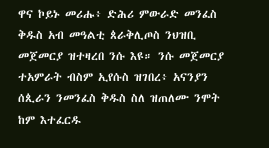ዋና ኮይኑ መሪሑ፥ ድሕሪ ምውራድ መንፈስ ቅዱስ አብ መዓልቲ ጰራቅሊጦስ ንህዝቢ መጀመርያ ዝተዛረበ ንሱ እዩ። ንሱ መጀመርያ ተአምራት ብስም ኢየሱስ ዝገበረ፥ አናንያን ሰጲራን ንመንፈስ ቅዱስ ስለ ዝጠለሙ ንሞት ከም እተፈርዱ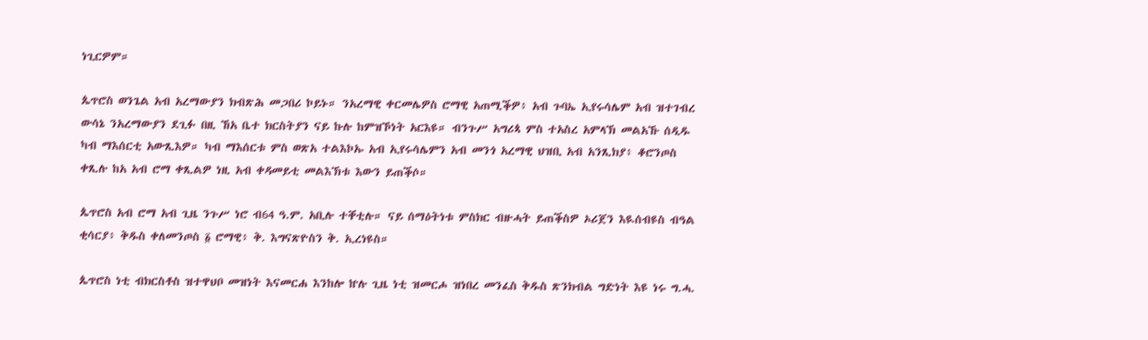ነጊርዎም።

ጴጥሮስ ወንጌል አብ አረማውያን ክብጽሕ መጋበሪ ኮይኑ። ንአረማዊ ቀርመሌዎስ ሮማዊ አጠሚቕዎ፥ አብ ጉባኤ ኢየሩሳሌም አብ ዝተገብረ ውሳኔ ንአረማውያን ደጊፉ በዚ ኸአ ቤተ ክርስትያን ናይ ኩሉ ከምዝኾነት አርእዩ። ብንጉሥ አግሪጳ ምስ ተአስረ አምላኽ መልአኹ ሰዲዱ ካብ ማእሰርቲ አውጺእዎ። ካብ ማእሰርቱ ምስ ወጽአ ተልእኮኡ አብ ኢየሩሳሌምን አብ መንጎ አረማዊ ህዝቢ አብ አንጺክያ፥ ቆሮንጦስ ቀጺሉ ከአ አብ ሮማ ቀጺልዎ ነዚ አብ ቀዳመይቲ መልእኽቱ እውን ይጠቕሶ።

ጴጥሮስ አብ ሮማ አብ ጊዜ ንጉሥ ነሮ ብ64 ዓ.ም. አቢሉ ተቐቲሉ። ናይ ሰማዕትነቱ ምስክር ብዙሓት ይጠቕስዎ ኦሪጀን እዪሰብዩስ ብዓል ቂሳርያ፥ ቅዱስ ቀለመንጦስ ፩ ሮማዊ፥ ቅ. እግናጽዮስን ቅ. ኢረነዩስ።

ጴጥሮስ ነቲ ብክርስቶስ ዝተዋህቦ መዝነት እናመርሐ እንከሎ ኵሉ ጊዜ ነቲ ዝመርሖ ዝነበረ መንፈስ ቅዱስ ጽንክብል ግድነት እዩ ነሩ ግ.ሓ.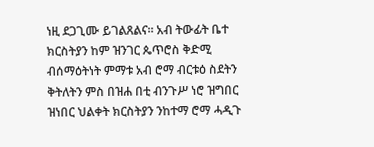ነዚ ደጋጊሙ ይገልጸልና። አብ ትውፊት ቤተ ክርስትያን ከም ዝንገር ጴጥሮስ ቅድሚ ብሰማዕትነት ምማቱ አብ ሮማ ብርቱዕ ስደትን ቅትለትን ምስ በዝሐ በቲ ብንጉሥ ነሮ ዝግበር ዝነበር ህልቀት ክርስትያን ንከተማ ሮማ ሓዲጉ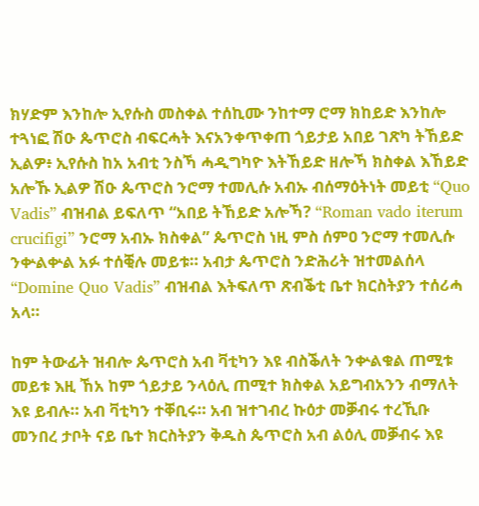ክሃድም እንከሎ ኢየሱስ መስቀል ተሰኪሙ ንከተማ ሮማ ክከይድ እንከሎ ተጓነፎ ሽዑ ጴጥሮስ ብፍርሓት እናአንቀጥቀጠ ጎይታይ አበይ ገጽካ ትኸይድ ኢልዎ፥ ኢየሱስ ከአ አብቲ ንስኻ ሓዲግካዮ እትኸይድ ዘሎኻ ክስቀል እኸይድ አሎኹ ኢልዎ ሽዑ ጴጥሮስ ንሮማ ተመሊሱ አብኡ ብሰማዕትነት መይቲ “Quo Vadis” ብዝብል ይፍለጥ “አበይ ትኸይድ አሎኻ? “Roman vado iterum crucifigi” ንሮማ አብኡ ክስቀል” ጴጥሮስ ነዚ ምስ ሰምዐ ንሮማ ተመሊሱ ንቍልቍል አፉ ተሰቒሉ መይቱ። አብታ ጴጥሮስ ንድሕሪት ዝተመልሰላ “Domine Quo Vadis” ብዝብል እትፍለጥ ጽብቕቲ ቤተ ክርስትያን ተሰሪሓ አላ።

ከም ትውፊት ዝብሎ ጴጥሮስ አብ ቫቲካን እዩ ብስቕለት ንቍልቁል ጠሚቱ መይቱ እዚ ኸአ ከም ጎይታይ ንላዕሊ ጠሚተ ክስቀል አይግብአንን ብማለት እዩ ይብሉ። አብ ቫቲካን ተቐቢሩ። አብ ዝተገብረ ኩዕታ መቓብሩ ተረኺቡ መንበረ ታቦት ናይ ቤተ ክርስትያን ቅዱስ ጴጥሮስ አብ ልዕሊ መቓብሩ እዩ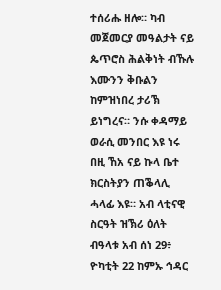ተሰሪሑ ዘሎ። ካብ መጀመርያ መዓልታት ናይ ጴጥሮስ ሕልቅነት ብኹሉ እሙንን ቅቡልን ከምዝነበረ ታሪኽ ይነግረና። ንሱ ቀዳማይ ወራሲ መንበር እዩ ነሩ በዚ ኸአ ናይ ኩላ ቤተ ክርስትያን ጠቕላሊ ሓላፊ እዩ። አብ ላቲናዊ ስርዓት ዝኽሪ ዕለት ብዓላቱ አብ ሰነ 29፥ ዮካቲት 22 ከምኡ ኅዳር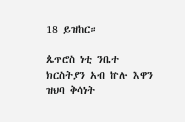18 ይዝከር።

ጴጥሮስ ነቲ ንቤተ ክርስትያን አብ ኵሉ እዋን ዝህባ ቅሳነት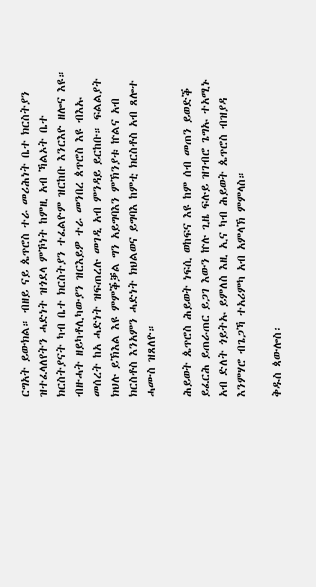ርግአት ይውክል። ብዘይ ናይ ጴጥሮስ ተራ መሪሕነት ቤተ ክርስትያን ዝተፈላለየትን ሓድነት ዝጎደላ ምኾነት ከምዚ አብ ኻልኦት ቤተ ክርስትያናት ካብ ቤተ ክርስትያን ተፈልዮም ዝርከቡ እንርእዮ ዘሎና እዩ። ብዙሓት ዘይካቶሊካውያን ዝርእይዎ ተራ መንበረ ጰጥሮስ እዩ ብእኡ መሰረት ከአ ሓድነት ዝፍጠረሉ መገዲ አብ ምንዳይ ይርከቡ። ፍልልያት ክህሉ ይኽእል እዩ ምምቕቓል ግን አይግባእን ምኽንያቱ ኵልና አብ ክርስቶስ እንአምን ሓድነት ክህልወና ይግባእ ከምቲ ክርስቶስ አብ ጸሎተ ሓሙስ ዝጸለዮ።

ሕይወት ጴጥሮስ ሕይወት ነፍሲ ወከፍና እዩ ከም ሰብ መጠን ይወድቕ ይፈርሕ ይጠራጠር ይጋገ እውን ኵሉ ጊዜ ፍሉይ ዝገብሮ ጌግኡ ተአሚኑ አብ ድለት ጎይትኡ ይምለስ እዚ ኢና ካብ ሕይወት ጴጥሮስ ብዝያዳ እንምሃሮ ብጌጋኻ ተአሪምካ አብ አምላኽ ምምላስ።

ቅዱስ ጳውሎስ፡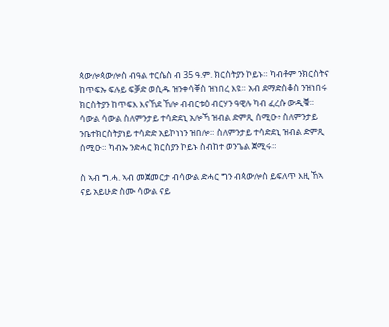ጳውሎጳውሎስ ብዓል ተርሴስ ብ 35 ዓ.ም. ክርስትያን ኮይኑ። ካብቶም ንክርስትና ከጥፍኡ ፍሉይ ፍቓድ ወሲዱ ዝንቀሳቐስ ዝነበረ እዩ። አብ ደማድስቆስ ንዝነበሩ ክርስትያን ከጥፍእ እናኸደ ኸሎ ብብርቱዕ ብርሃን ዓዊሉ ካብ ፈረሱ ውዲቑ። ሳውል ሳውል ስለምንታይ ተሳድደኒ አሎኻ ዝብል ድምጺ ሰሚዑ፥ ስለምንታይ ንቤተክርስትያነይ ተሳድድ አይኮነነን ዝበሎ። ስለምንታይ ተሳድደኒ ዝብል ድምጺ ሰሚዑ። ካብኡ ንድሓር ክርስያን ኮይኑ ስብከተ ወንጌል ጀሚሩ።

ስ ኣብ ግ.ሓ. ኣብ መጀመርታ ብሳውል ድሓር ግን ብጳውሎስ ይፍለጥ እዚ ኸኣ ናይ አይሁድ ስሙ ሳውል ናይ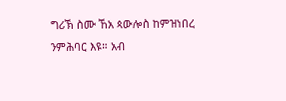ግሪኽ ስሙ ኸአ ጳውሎስ ከምዝነበረ ንምሕባር እዩ። አብ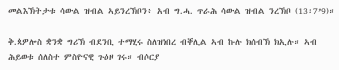መልእኽትታቱ ሳውል ዝብል ኣይንረኽቦን፥ አብ ግ.ሓ. ጥራሕ ሳውል ዝብል ንረኽቦ (13፡7’9)።

ቅ.ጳዎሎስ ቋንቋ ግሪኽ ብደንቢ ተማሂሩ ስለዝነበረ ብቐሊል ኣብ ኩሉ ክሰብኽ ክኢሉ። ኣብ ሕይወቱ ሰለስተ ምስዮናዊ ጉዕዞ ገሩ። ብሶርያ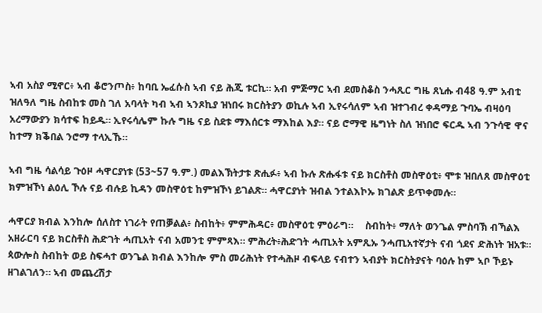ኣብ አስያ ሚኖር፥ ኣብ ቆሮንጦስ፥ ከባቢ ኤፈሱስ ኣብ ናይ ሕጂ ቱርኪ። አብ ምጅማር ኣብ ደመስቆስ ንሓጺር ግዜ ጸኒሑ ብ48 ዓ.ም አብቲ ዝለዓለ ግዜ ስብከቱ መስ ገለ አባላት ካብ ኣብ ኣንጾኪያ ዝነበሩ ክርስትያን ወኪሉ ኣብ ኢየሩሳለም ኣብ ዝተገብረ ቀዳማይ ጉባኤ ብዛዕባ አረማውያን ክሳተፍ ከይዱ። ኢየሩሳሌም ኩሉ ግዜ ናይ ስደቱ ማእሰርቱ ማእከል እያ። ናይ ሮማዊ ዜግነት ስለ ዝነበሮ ፍርዱ ኣብ ንጉሳዊ ዋና ከተማ ክቕበል ንሮማ ተላኢኹ።

ኣብ ግዜ ሳልሳይ ጉዕዞ ሓዋርያነቱ (53~57 ዓ.ም.) መልእኽትታቱ ጽሒፉ፥ ኣብ ኩሉ ጽሑፋቱ ናይ ክርስቶስ መስዋዕቲ፥ ሞቱ ዝበለጸ መስዋዕቲ ክምዝኾነ ልዕሊ ኾሉ ናይ ብሉይ ኪዳን መስዋዕቲ ከምዝኾነ ይገልጽ። ሓዋርያነት ዝብል ንተልእኮኡ ክገልጽ ይጥቀመሉ።

ሓዋርያ ክብል እንከሎ ሰለስተ ነገራት የጠቓልል፥ ስብከት፥ ምምሕዳር፥ መስዋዕቲ ምዕራግ።    ስብከት፥ ማለት ወንጌል ምስባኽ ብኻልእ አዘራርባ ናይ ክርስቶስ ሕድገት ሓጢአት ናብ አመንቲ ምምጻእ። ምሕረት፥ሕድገት ሓጢአት አምጺኡ ንሓጢአተኛታት ናብ ጎደና ድሕነት ዝአቱ። ጳውሎስ ስብከት ወይ ስፍሓተ ወንጌል ክብል እንከሎ ምስ መሪሕነት የተሓሕዞ ብፍላይ ናብተን ኣብያት ክርስትያናት ባዕሉ ከም ኣቦ ኾይኑ ዘገልገለን። ኣብ መጨረሽታ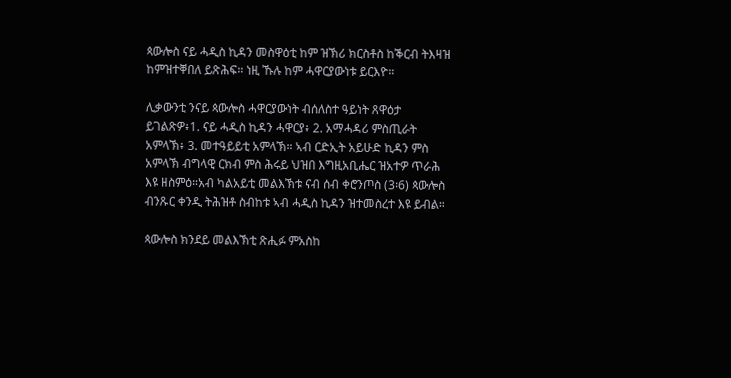ጳውሎስ ናይ ሓዲስ ኪዳን መስዋዕቲ ከም ዝኽሪ ክርስቶስ ከቕርብ ትእዛዝ ከምዝተቐበለ ይጽሕፍ። ነዚ ኹሉ ከም ሓዋርያውነቱ ይርእዮ።

ሊቃውንቲ ንናይ ጳውሎስ ሓዋርያውነት ብሰለስተ ዓይነት ጸዋዕታ ይገልጽዎ፥1. ናይ ሓዲስ ኪዳን ሓዋርያ፥ 2. አማሓዳሪ ምስጢራት አምላኽ፥ 3. መተዓይይቲ አምላኽ። ኣብ ርድኢት አይሁድ ኪዳን ምስ አምላኽ ብግላዊ ርክብ ምስ ሕሩይ ህዝበ እግዚአቢሔር ዝአተዎ ጥራሕ እዩ ዘስምዕ።አብ ካልአይቲ መልእኽቱ ናብ ሰብ ቀሮንጦስ (3፡6) ጳውሎስ ብንጹር ቀንዲ ትሕዝቶ ስብከቱ ኣብ ሓዲስ ኪዳን ዝተመስረተ እዩ ይብል።

ጳውሎስ ክንደይ መልእኽቲ ጽሒፉ ምአስከ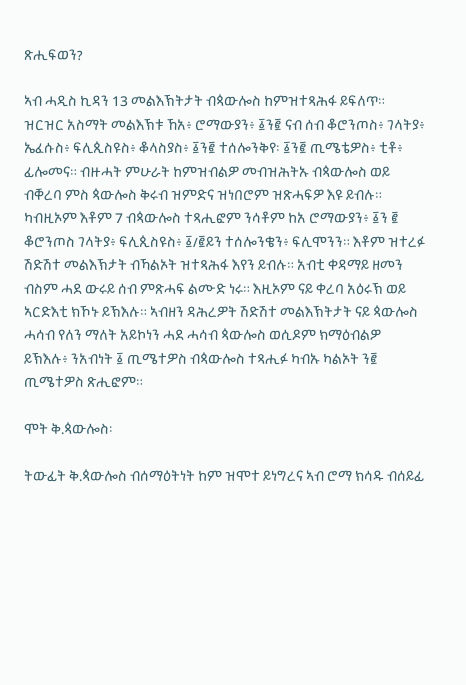ጽሒፍወን?

ኣብ ሓዲስ ኪዳን 13 መልእኽትታት ብጳውሎስ ከምዝተጻሕፋ ይፍለጥ። ዝርዝር አስማት መልእኽቱ ኸአ፥ ሮማውያን፥ ፩ን፪ ናብ ሰብ ቆሮንጦስ፥ ገላትያ፥ ኤፈሱስ፥ ፍሊጲስዩስ፥ ቆላስያስ፥ ፩ን፪ ተሰሎንቅየ፡ ፩ን፪ ጢሜቴዎስ፥ ቲቶ፥ ፊሎመና። ብዙሓት ምሁራት ከምዝብልዎ መብዝሕትኡ ብጳውሎስ ወይ ብቐረባ ምስ ጳውሎስ ቅሩብ ዝምድና ዝነበሮም ዝጽሓፍዎ እዩ ይብሉ። ካብዚኦም እቶም 7 ብጳውሎስ ተጻሒፎም ንሳቶም ከአ ሮማውያን፥ ፩ን ፪ ቆሮንጦስ ገላትያ፥ ፍሊጲስዩስ፥ ፩/፪ይን ተሰሎንቄን፥ ፍሊሞንን። እቶም ዝተረፉ ሽድሽተ መልእኽታት ብኻልኦት ዝተጻሕፋ እየን ይብሉ። አብቲ ቀዳማይ ዘመን ብስም ሓደ ውሩይ ሰብ ምጽሓፍ ልሙድ ነሩ። እዚኦም ናይ ቀረባ አዕሩኽ ወይ ኣርድእቲ ክኾኑ ይኽእሉ። ኣብዘን ዳሕረዎት ሽድሽተ መልእኽትታት ናይ ጳውሎስ ሓሳብ የለን ማለት አይኮነን ሓደ ሓሳብ ጳውሎስ ወሲዶም ክማዕብልዎ ይኽእሉ፥ ንአብነት ፩ ጢሜተዎስ ብጳውሎስ ተጻሒፉ ካብኡ ካልኦት ን፪ ጢሜተዎስ ጽሒፎም።

ሞት ቅ.ጳውሎስ፡

ትውፊት ቅ.ጳውሎስ ብሰማዕትነት ከም ዝሞተ ይነግረና ኣብ ሮማ ክሳዱ ብሰይፊ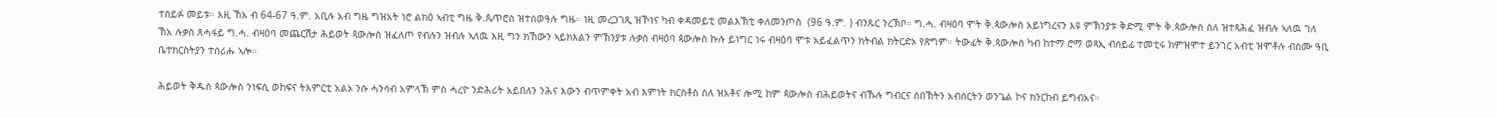ተሰይፉ መይቱ። እዚ ኸአ ብ 64-67 ዓ.ም. አቢሉ አብ ግዜ ግዝአት ነሮ ልክዕ ኣብቲ ግዜ ቅ.ጴጥሮስ ዝተሰወዓሉ ግዜ። ነዚ መረጋገጺ ዝኾነና ካብ ቀዳመይቲ መልእኽቲ ቀለመንጦስ  (96 ዓ.ም. ) ብንጹር ንረኽቦ። ግ.ሓ. ብዛዕባ ሞት ቅ.ጳውሎስ አይነግረናን እዩ ምኽንያቱ ቅድሚ ሞት ቅ.ጳውሎስ ስለ ዝተጻሕፈ ዝብሉ ኣለዉ ገለ ኸአ ሉቃስ ጸሓፋይ ግ.ሓ. ብዛዕባ መጨርሽታ ሕይወት ጳውሎስ ዝፈለጦ የብሉን ዝብሉ ኣለዉ እዚ ግን ክኸውን ኣይክእልን ምኽንያቱ ሉቃስ ብዛዕባ ጳውሎስ ኩሉ ይነግር ነሩ ብዛዕባ ሞቱ አይፈልጥን ክትብል ክትርድኦ የጽግም። ትውፊት ቅ.ጳውሎስ ካብ ከተማ ሮማ ወጻኢ ብሰይፊ ተመቲሩ ከምዝሞተ ይንገር አብቲ ዝሞቶሉ ብስሙ ዓቢ ቤተክርስትያን ተሰሪሑ ኣሎ።

ሕይወት ቅዱስ ጳውሎስ ንነፍሲ ወከፍና ትእምርቲ አልኦ ንሱ ሓንሳብ አምላኽ ምስ ሓረዮ ንድሕሪት አይበለን ንሕና እውን ብጥምቀት አብ እምነት ክርስቶስ ስለ ዝአቶና ሎሚ ከም ጳውሎስ ብሕይወትና ብኹሉ ግብርና ሰበኽትን አብሰርትን ወንጌል ኮና ክንርከብ ይግብአና።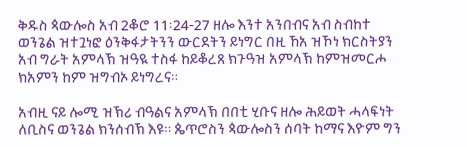ቅዱስ ጳውሎስ አብ 2ቆሮ 11፡24-27 ዘሎ እንተ አንበብና አብ ስብከተ ወንጌል ዝተጓነፎ ዕንቅፋታትንን ውርደትን ይነግር በዚ ኸአ ዝኾነ ክርስትያን አብ ግራት አምላኽ ዝዓዪ ተስፋ ከይቆረጸ ክጉዓዝ አምላኽ ከምዝመርሖ ክአምን ከም ዝግብኦ ይነግረና።

አብዚ ናይ ሎሚ ዝኽሪ ብዓልና አምላኽ በበቲ ሂቡና ዘሎ ሕይወት ሓላፍነት ለቢስና ወንጌል ክንሰብኽ እዩ። ጴጥሮስን ጳውሎስን ሰባት ከማና እዮም ግን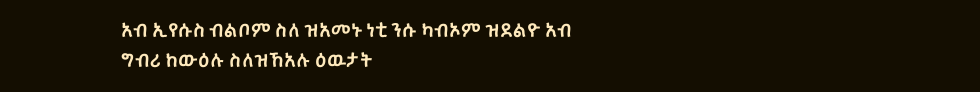አብ ኢየሱስ ብልቦም ስለ ዝአመኑ ነቲ ንሱ ካብኦም ዝደልዮ አብ ግብሪ ከውዕሉ ስለዝኸአሉ ዕዉታት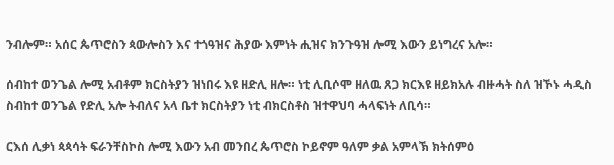ንብሎም። አሰር ጴጥሮስን ጳውሎስን እና ተጎዓዝና ሕያው እምነት ሒዝና ክንጉዓዝ ሎሚ እውን ይነግረና አሎ።

ሰብከተ ወንጌል ሎሚ አብቶም ክርስትያን ዝነበሩ እዩ ዘድሊ ዘሎ። ነቲ ሊቢሶሞ ዘለዉ ጸጋ ክርእዩ ዘይክአሉ ብዙሓት ስለ ዝኾኑ ሓዲስ ስብከተ ወንጌል የድሊ አሎ ትብለና አላ ቤተ ክርስትያን ነቲ ብክርስቶስ ዝተዋህባ ሓላፍነት ለቢሳ።

ርእሰ ሊቃነ ጳጳሳት ፍራንቸስኮስ ሎሚ እውን አብ መንበረ ጴጥሮስ ኮይኖም ዓለም ቃል አምላኽ ክትሰምዕ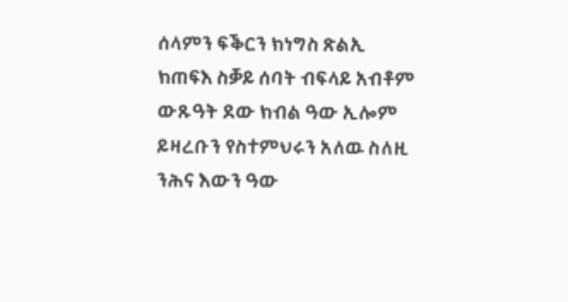ሰላምን ፍቕርን ክነግስ ጽልኢ ክጠፍእ ስቓይ ሰባት ብፍላይ አብቶም ውጹዓት ደው ክብል ዓው ኢሎም ይዛረቡን የስተምህሩን አለዉ ስለዚ ንሕና እውን ዓው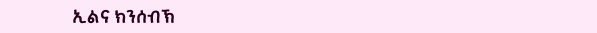ኢልና ክንሰብኽ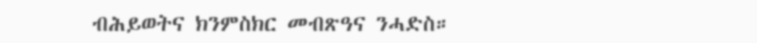ብሕይወትና ክንምስክር መብጽዓና ንሓድስ።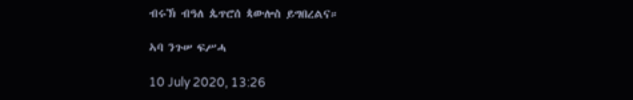ብሩኽ ብዓለ ጴጥሮሰ ጳውሎስ ይግበረልና።

ኣባ ንጉሠ ፍሥሓ

10 July 2020, 13:26